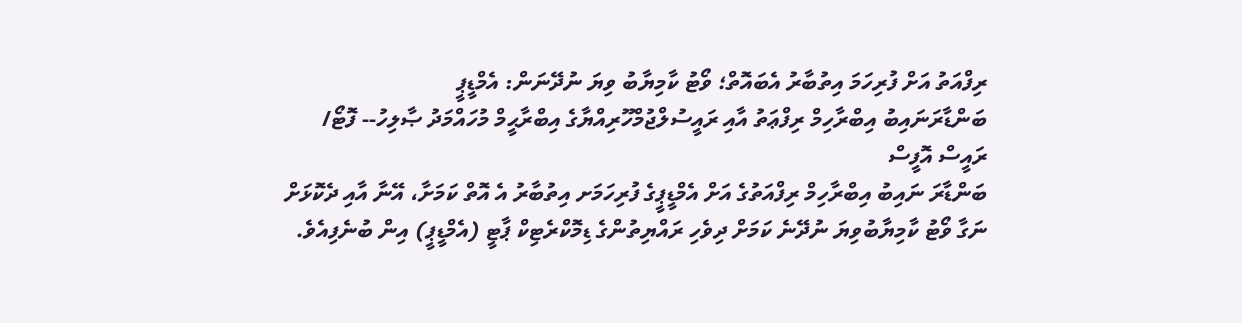ރިފްއަތު އަށް ފުރިހަމަ އިތުބާރު އެބައޮތް؛ ވޯޓު ކާމިޔާބު ވިޔަ ނުދޭނަން: އެމްޑީޕީ
ބަންޑާރަނައިބު އިބްރާހިމް ރިފްޢަތު އާއި ރައީސުލްޖުމްހޫރިއްޔާގެ އިބްރާޙީމް މުހައްމަދު ޞާލިހު-- ފޮޓޯ/ ރައީސް އޮފީސް
ބަންޑާރަ ނައިބު އިބްރާހިމް ރިފްއަތުގެ އަށް އެމްޑީޕީގެ ފުރިހަމަށ އިތުބާރު އެ އޮތް ކަމަށާ، އޭނާ އާއި ދެކޮޅަށް ނަގާ ވޯޓު ކާމިޔާބުވިޔަ ނުދޭނެ ކަމަށް ދިވެހި ރައްޔިތުންގެ ޑިމޮކްރެޓިކް ޕާޓީ (އެމްޑީޕީ) އިން ބުނެފިއެވެ.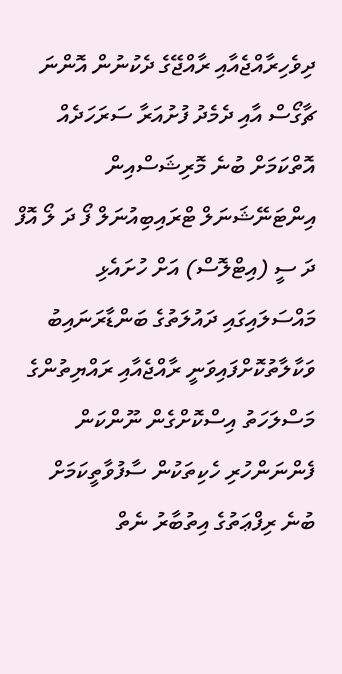ދިވެހިރާއްޖެއާއި ރާއްޖޭގެ ދެކުނުން އޮންނަ ޗާގޯސް އާއި ދެމެދު ފުށުއަރާ ސަރަހަދެއް އޮތްކަމަށް ބުނެ މޮރިޝަސްއިން އިންޓަނޭޝަނަލް ޓްރައިބިއުނަލް ފޯ ދަ ލޯ އޮފް ދަ ސީ (އިޓްލޮސް) އަށް ހުށައެޅި މައްސަލައިގައި ދައުލަތުގެ ބަންޑާރަނައިބު ވަކާލާތުކޮށްފައިވަނީ ރާއްޖެއާއި ރައްޔިތުންގެ މަސްލަހަތު އިސްކޮށްގެން ނޫންކަން ފެންނަންހުރި ހެކިތަކުން ސާފުވާތީކަމަށް ބުނެ ރިފްޢަތުގެ އިތުބާރު ނެތް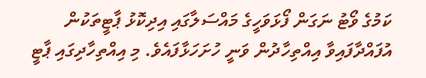ކަމުގެ ވޯޓު ނަގަން ފޯޅަވަހީގެ މައްސަލާގައި އިދިކޮޅު ޕާޓީތަކުން އުފައްދާފައިވާ އިއްތިހާދުން ވަނީ ހުށަހަޅާފައެވެ. މި އިއްތިހާދިގައި ޕާޓީ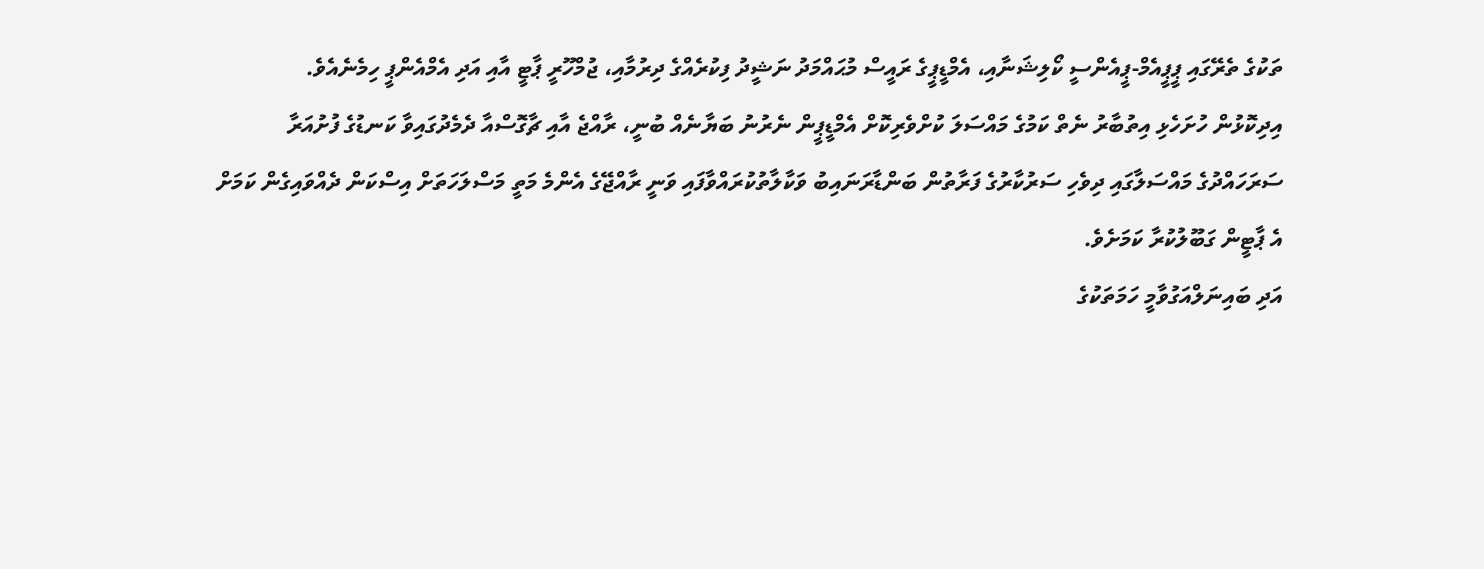ތަކުގެ ތެރޭގައި ޕީޕީއެމް-ޕީއެންސީ ކޯލިޝަނާއި، އެމްޑީޕީގެ ރައީސް މުޙައްމަދު ނަޝީދު ފިކުރެއްގެ ދިރުމާއި، ޖުމްހޫރީ ޕާޓީ އާއި އަދި އެމްއެންޕީ ހިމެނެއެވެ.
އިދިކޮޅުން ހުށަހެޅި އިތުބާރު ނެތް ކަމުގެ މައްސަލަ ކުށްވެރިކޮށް އެމްޑީޕީން ނެރުނު ބަޔާނެއް ބުނީ، ރާއްޖެ އާއި ޗާގޮސްއާ ދެމެދުގައިވާ ކަނޑުގެ ފުށުއަރާ ސަރަހައްދުގެ މައްސަލާގައި ދިވެހި ސަރުކާރުގެ ފަރާތުން ބަންޑާރަނައިބު ވަކާލާތުކުރައްވާފައި ވަނީ ރާއްޖޭގެ އެންމެ މަތީ މަސްލަހަތަށް އިސްކަން ދެއްވައިގެން ކަމަށް އެ ޕާޓީން ގަބޫލުކުރާ ކަމަށެވެ.
އަދި ބައިނަލްއަގުވާމީ ހަމަތަކުގެ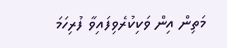މަތިން އިން ވަކިކުރެވިފައިވާ ފުރިހަމަ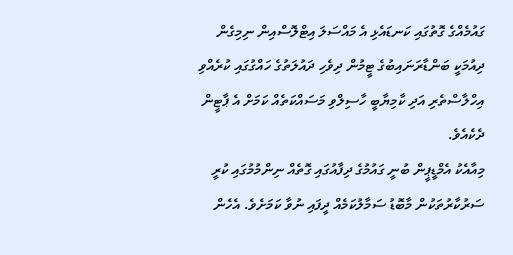ގައުމެއްގެ ގޮތުގައި ކަނޑައެޅި އެ މައްސަލަ އިޓްލޮސްއިން ނިމިގެން ދިއުމަކީ ބަންޑާރަނައިބުގެ ޓީމުން ދިވެހި ދައުލަތުގެ ހައްގުގައި ކުރެއްވި އިހްލާސްތެރި އަދި ކާމިޔާބީ ހާސިލްވި މަސައްކަތެއް ކަމަށް އެ ޕާޓީން ދެކެއެވެ.
މިއާއެކު އެމްޑީޕީން ބުނީ ގައުމުގެ ދިފާއުގައި ގޮތެއް ނިންމުމުގައި ކުރީ ސަރުކާރުތަކުން މާބޮޑު ސަމާލުކަމެއް ދީފައި ނުވާ ކަމަށެވެ. އެހެން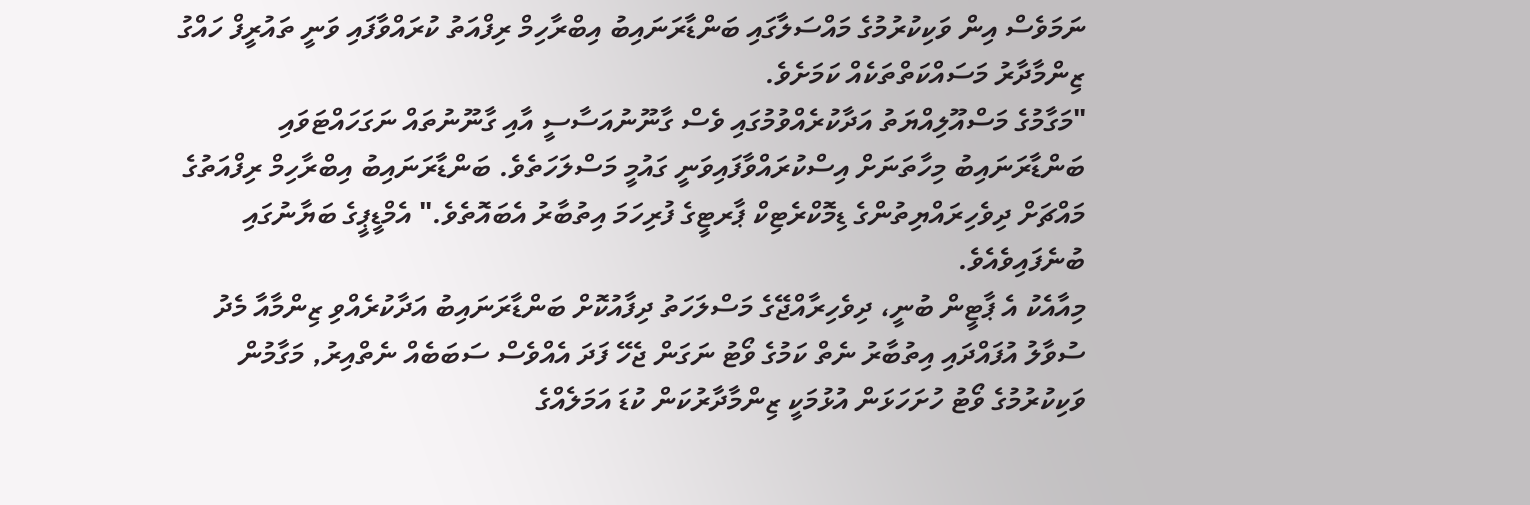ނަމަވެސް އިން ވަކިކުރުމުގެ މައްސަލާގައި ބަންޑާރަނައިބު އިބްރާހިމް ރިފްއަތު ކުރައްވާފައި ވަނީ ތައުރީފް ހައްގު ޒިންމާދާރު މަސައްކަތްތަކެއް ކަމަށެވެ.
"މަގާމުގެ މަސްއޫލިއްޔަތު އަދާކުރެއްވުމުގައި ވެސް ގާނޫނުއަސާސީ އާއި ގާނޫނުތައް ނަގަހައްޓަވައި ބަންޑާރަނައިބު މިހާތަނަށް އިސްކުރައްވާފައިވަނީ ގައުމީ މަސްލަހަތެވެ. ބަންޑާރަނައިބު އިބްރާހިމް ރިފްއަތުގެ މައްޗަށް ދިވެހިރައްޔިތުންގެ ޑިމޮކްރެޓިކް ޕާރޓީގެ ފުރިހަމަ އިތުބާރު އެބައޮތެވެ." އެމްޑީޕީގެ ބަޔާނުގައި ބުނެފައިވެއެވެ.
މިއާއެކު އެ ޕާޓީން ބުނީ، ދިވެހިރާއްޖޭގެ މަސްލަހަތު ދިފާއުކޮށް ބަންޑާރަނައިބު އަދާކުރެއްވި ޒިންމާއާ މެދު ސުވާލު އުފައްދައި އިތުބާރު ނެތް ކަމުގެ ވޯޓު ނަގަން ޖެހޭ ފަދަ އެއްވެސް ސަބަބެއް ނެތްއިރު, މަގާމުން ވަކިކުރުމުގެ ވޯޓު ހުށަހަޅަން އުޅުމަކީ ޒިންމާދާރުކަން ކުޑަ އަމަލެއްގެ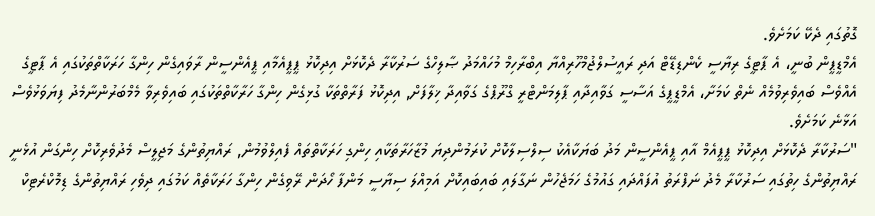ގޮތުގައި ދެކޭ ކަމަށެވެ.
އެމްޑީޕީން ބުނީ، އެ ޕާޓީގެ ރިޔާސީ ކެންޑިޑޭޓް އަދި ރައީސުލްޖުމްހޫރިއްޔާ އިބްރާހިމް މުހައްމަދު ޞާލިހްގެ ސަރުކާރާ ދެކޮޅަށް އިދިކޮޅު ޕީޕީއެމާއި ޕީއެންސީން ރާވައިގެން ހިންގާ ހަރަކާތްތަކުގައި އެ ޕާޓީގެ އެއްވެސް ބައިވެރިވުމެއް ނެތް ކަމަށާ، އެމްޑީޕީގެ އަސާސީ ގަވާއިދާއި ޕާލިމަންޓްރީ ގްރޫޕްގެ ގަވާއިދާ ޚިލާފަށް, އިދިކޮޅު ފަރާތްތަކާ ގުޅިގެން ހިންގާ ހަރާކާތްތަކުގައި ބައިވެރިވާ މެމްބަރުންނާމެދު ފިޔަވަޅުވެސް އަޅާނެ ކަމަށެވެ.
"ސަރުކާރާ ދެކޮޅަށް އިދިކޮޅު ޕީޕީއެމް އާއި ޕީއެންސީން މަދު ބަޔަކާއެކު ސިލްސިލާކޮށް ކުރަމުންދިޔަ މުޒާހަރާތަކާއި ހިންގި ހަރަކާތްތައް ފެއިލްވުމުން, ރައްޔިތުންގެ މަޖިލީސް މެދުވެރިކޮށް ހިންގަން އުޅެނީ ރައްޔިތުންގެ ހިތުގައި ސަރުކާރާ މެދު ނަފްރަތު އުފައްދައި ގައުމުގެ ހަމަޖެހުން ނަގާލައި ބައިބައިކޮށް އަމިއްލަ ސިޔާސީ މަންފާ ހޯދަން ރޭވިގެން ހިންގާ ހަރަކާތެއް ކަމުގައި ދިވެހި ރައްޔިތުންގެ ޑިމޮކްރެޓިކް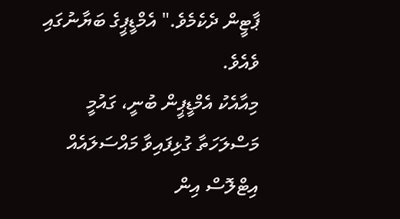ޕާޓީން ދެކެމެވެ." އެމްޑީޕީގެ ބަޔާނުގައި ވެއެވެ.
މިއާއެކު އެމްޑީޕީން ބުނީ، ގައުމީ މަސްލަހަތާ ގުޅިފައިވާ މައްސަލައެއް އިޓްލޮސް އިން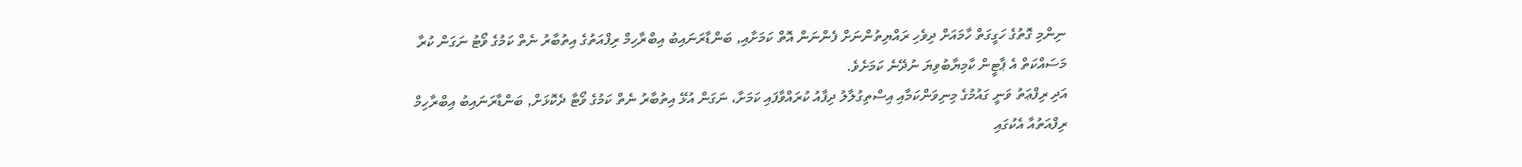ނިންމި ގޮތުގެ ހަގީގަތް ހާމައަށް ދިވެހި ރައްޔިތުންނަށް ފެންނަން އޮތް ކަމަށާއި, ބަންޑާރަނައިބު އިބްރާހިމް ރިފްއަތުގެ އިތުބާރު ނެތް ކަމުގެ ވޯޓު ނަގަން ކުރާ މަސައްކަތް އެ ޕާޓީން ކާމިޔާބުވިޔަ ނުދޭނެ ކަމަށެވެ.
އަދި ރިފްޢަތު ވަނީ ގައުމުގެ މިނިވަންކަމާއި އިސްތިގުލާލު ދިފާއު ކުރައްވާފައި ކަމަށާ، ނަގަން އުޅޭ އިތުބާރު ނެތް ކަމުގެ ވޯޓާ ދެކޮޅަށް, ބަންޑާރަނައިބު އިބްރާހިމް ރިފްއަތުއާ އެކުގައި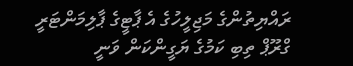ރައްޔިތުންގެ މަޖިލީހުގެ އެ ޕާޓީގެ ޕާލިމަންޓަރީ ގްރޫޕް ތިބި ކަމުގެ ޔަގީންކަން ވަނީ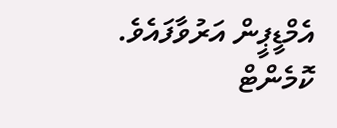އެމްޑީޕީން އަރުވާފައެވެ.
ކޮމެންޓް